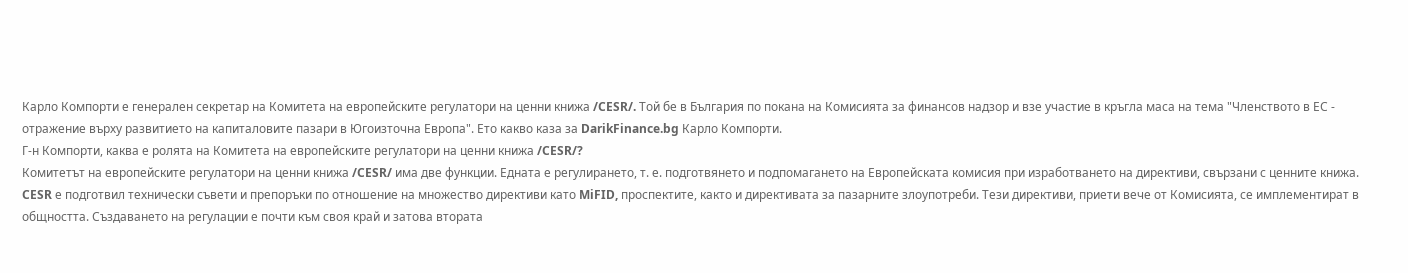Карло Компорти е генерален секретар на Комитета на европейските регулатори на ценни книжа /CESR/. Той бе в България по покана на Комисията за финансов надзор и взе участие в кръгла маса на тема "Членството в ЕС - отражение върху развитието на капиталовите пазари в Югоизточна Европа". Ето какво каза за DarikFinance.bg Карло Компорти.
Г-н Компорти, каква е ролята на Комитета на европейските регулатори на ценни книжа /CESR/?
Комитетът на европейските регулатори на ценни книжа /CESR/ има две функции. Едната е регулирането, т. е. подготвянето и подпомагането на Европейската комисия при изработването на директиви, свързани с ценните книжа. CESR е подготвил технически съвети и препоръки по отношение на множество директиви като MiFID, проспектите, както и директивата за пазарните злоупотреби. Тези директиви, приети вече от Комисията, се имплементират в общността. Създаването на регулации е почти към своя край и затова втората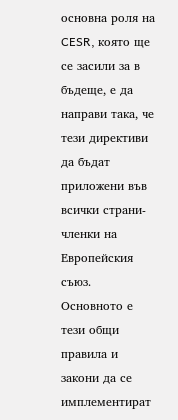основна роля на CESR, която ще се засили за в бъдеще, е да направи така, че тези директиви да бъдат приложени във всички страни-членки на Европейския съюз. Основното е тези общи правила и закони да се имплементират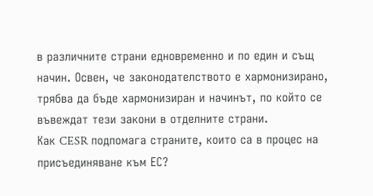в различните страни едновременно и по един и същ начин. Освен, че законодателството е хармонизирано, трябва да бъде хармонизиран и начинът, по който се въвеждат тези закони в отделните страни.
Как CESR подпомага страните, които са в процес на присъединяване към ЕС?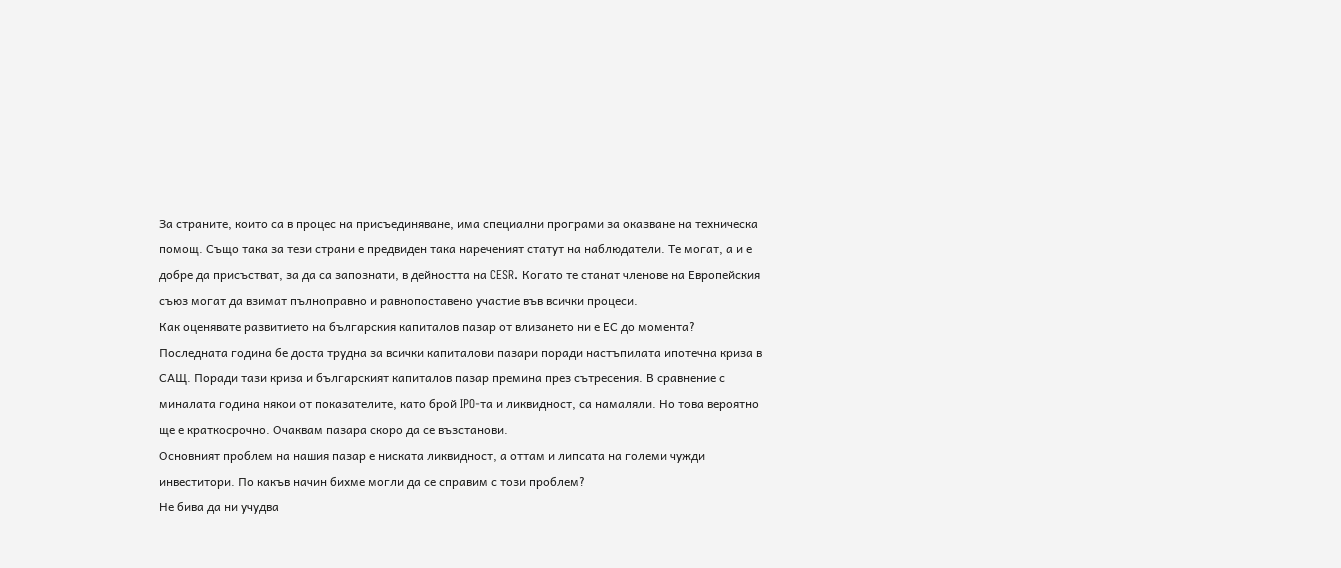За страните, които са в процес на присъединяване, има специални програми за оказване на техническа помощ. Също така за тези страни е предвиден така нареченият статут на наблюдатели. Те могат, а и е добре да присъстват, за да са запознати, в дейността на CESR. Когато те станат членове на Европейския съюз могат да взимат пълноправно и равнопоставено участие във всички процеси.
Как оценявате развитието на българския капиталов пазар от влизането ни е ЕС до момента?
Последната година бе доста трудна за всички капиталови пазари поради настъпилата ипотечна криза в САЩ. Поради тази криза и българският капиталов пазар премина през сътресения. В сравнение с миналата година някои от показателите, като брой IPO-та и ликвидност, са намаляли. Но това вероятно ще е краткосрочно. Очаквам пазара скоро да се възстанови.
Основният проблем на нашия пазар е ниската ликвидност, а оттам и липсата на големи чужди инвеститори. По какъв начин бихме могли да се справим с този проблем?
Не бива да ни учудва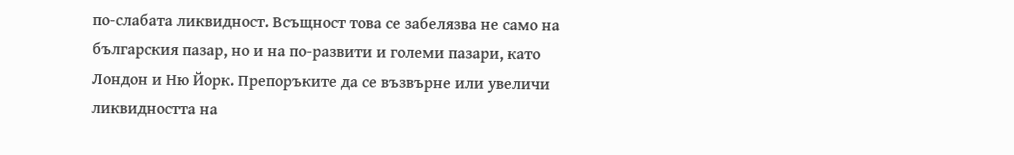по-слабата ликвидност. Всъщност това се забелязва не само на българския пазар, но и на по-развити и големи пазари, като Лондон и Ню Йорк. Препоръките да се възвърне или увеличи ликвидността на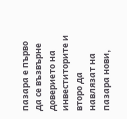пазара е първо да се възвърне доверието на инвеститорите и второ да навлязат на пазара нови,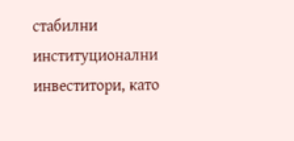стабилни институционални инвеститори, като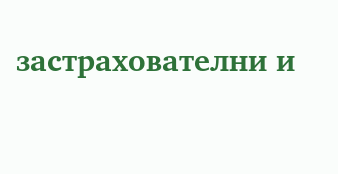застрахователни и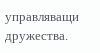управляващи дружества.